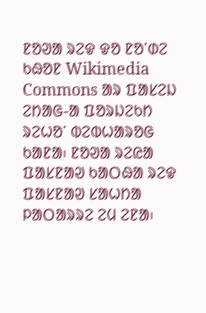ᱱᱚᱣᱟ ᱨᱮᱫ ᱫᱚ ᱱᱚᱸᱰᱮ ᱠᱷᱚᱱ Wikimedia Commons ᱟᱨ ᱯᱟᱥᱮᱡ ᱮᱴᱟᱜ-ᱟ ᱯᱚᱨᱡᱮᱠᱴ ᱨᱮᱦᱚᱸ ᱵᱮᱵᱦᱟᱨᱚᱜ ᱠᱟᱱᱟ᱾ ᱱᱚᱣᱟ ᱨᱮᱭᱟ ᱯᱟᱥᱱᱟᱣ ᱠᱟᱛᱷᱟ ᱨᱮᱫ ᱯᱟᱥᱱᱟᱣ ᱥᱟᱦᱴᱟ ᱞᱟᱛᱟᱨᱨᱮ ᱮᱢ ᱮᱱᱟ᱾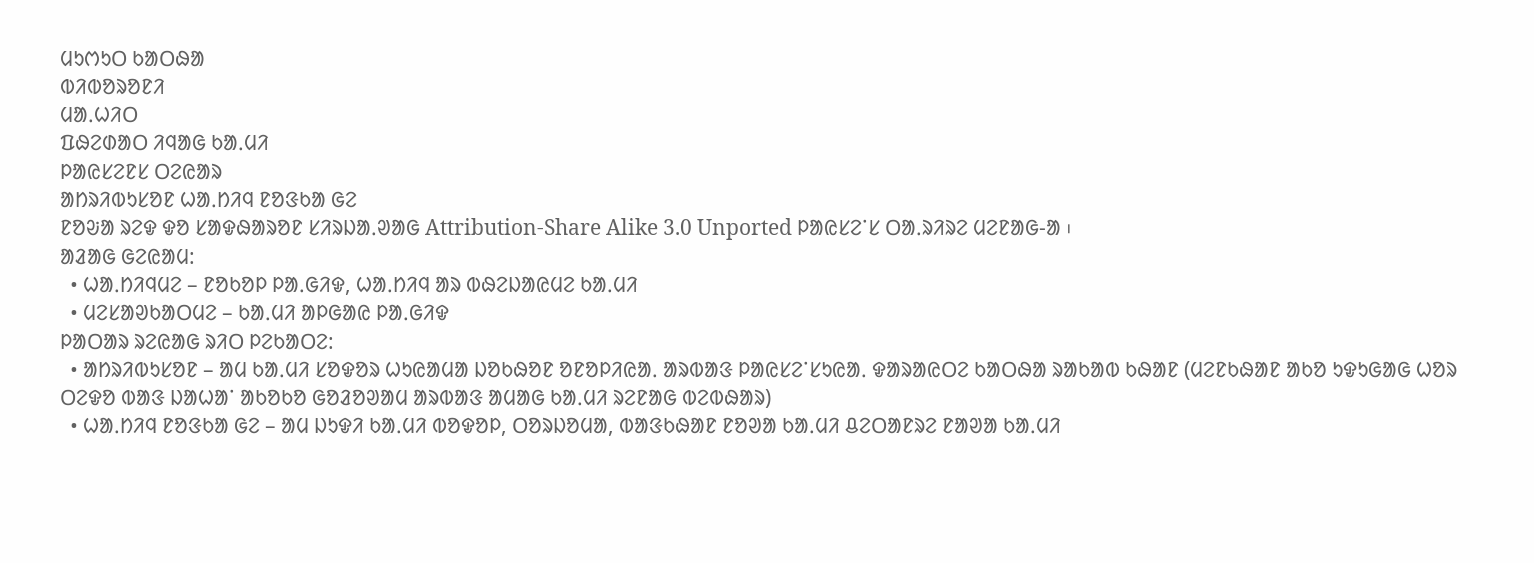ᱢᱩᱬᱩᱛ ᱠᱟᱛᱷᱟ
ᱵᱤᱵᱚᱨᱚᱱᱤ
ᱢᱟᱹᱦᱤᱛ
ᱯᱷᱮᱰᱟᱛ ᱤᱧᱟᱜ ᱠᱟᱹᱢᱤ
ᱞᱟᱭᱥᱮᱱᱥ ᱛᱮᱭᱟᱨ
ᱟᱴᱨᱤᱵᱩᱥᱚᱱ ᱦᱟᱹᱴᱤᱧ ᱱᱚᱝᱠᱟ ᱜᱮ
ᱱᱚᱶᱟ ᱨᱮᱫ ᱫᱚ ᱥᱟᱫᱷᱟᱨᱚᱱ ᱥᱤᱨᱡᱟᱹᱣᱟᱜ Attribution-Share Alike 3.0 Unported ᱞᱟᱭᱥᱮᱸᱥ ᱛᱟᱹᱨᱤᱨᱮ ᱢᱮᱱᱟᱜ-ᱟ ᱾
ᱟᱲᱟᱜ ᱜᱮᱭᱟᱢ:
  • ᱦᱟᱹᱴᱤᱧᱢᱮ – ᱱᱚᱠᱚᱞ ᱞᱟᱹᱜᱤᱫ, ᱦᱟᱹᱴᱤᱧ ᱟᱨ ᱵᱷᱮᱡᱟᱭᱢᱮ ᱠᱟᱹᱢᱤ
  • ᱢᱮᱥᱟᱣᱠᱟᱛᱢᱮ – ᱠᱟᱹᱢᱤ ᱟᱞᱜᱟᱭ ᱞᱟᱹᱜᱤᱫ
ᱞᱟᱛᱟᱨ ᱨᱮᱭᱟᱜ ᱨᱤᱛ ᱞᱮᱠᱟᱛᱮ:
  • ᱟᱴᱨᱤᱵᱩᱥᱚᱱ – ᱟᱢ ᱠᱟᱹᱢᱤ ᱥᱚᱫᱚᱨ ᱦᱩᱭᱟᱢᱟ ᱡᱚᱠᱷᱚᱱ ᱚᱱᱚᱞᱤᱭᱟᱹ ᱟᱨᱵᱟᱝ ᱞᱟᱭᱥᱮᱸᱥᱩᱭᱟᱹ ᱫᱟᱨᱟᱭᱛᱮ ᱠᱟᱛᱷᱟ ᱨᱟᱠᱟᱵ ᱠᱷᱟᱱ (ᱢᱮᱱᱠᱷᱟᱱ ᱟᱠᱚ ᱩᱫᱩᱜᱟᱜ ᱦᱚᱨ ᱛᱮᱫᱚ ᱵᱟᱝ ᱡᱟᱦᱟᱸ ᱟᱠᱚᱠᱚ ᱜᱚᱲᱚᱣᱟᱢ ᱟᱨᱵᱟᱝ ᱟᱢᱟᱜ ᱠᱟᱹᱢᱤ ᱨᱮᱱᱟᱜ ᱵᱮᱵᱷᱟᱨ)
  • ᱦᱟᱹᱴᱤᱧ ᱱᱚᱝᱠᱟ ᱜᱮ – ᱟᱢ ᱡᱩᱫᱤ ᱠᱟᱹᱢᱤ ᱵᱚᱫᱚᱞ, ᱛᱚᱨᱡᱚᱢᱟ, ᱵᱟᱝᱠᱷᱟᱱ ᱱᱚᱣᱟ ᱠᱟᱹᱢᱤ ᱪᱮᱛᱟᱱᱨᱮ ᱱᱟᱣᱟ ᱠᱟᱹᱢᱤ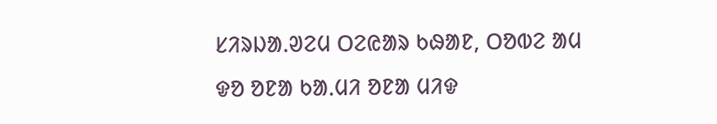ᱥᱤᱨᱡᱟᱹᱣᱮᱢ ᱛᱮᱭᱟᱨ ᱠᱷᱟᱱ, ᱛᱚᱵᱮ ᱟᱢ ᱫᱚ ᱚᱱᱟ ᱠᱟᱹᱢᱤ ᱚᱱᱟ ᱢᱤᱫ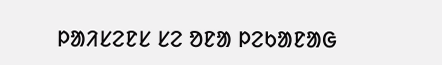ᱞᱟᱤᱥᱮᱱᱥ ᱥᱮ ᱚᱱᱟ ᱞᱮᱠᱟᱱᱟᱜ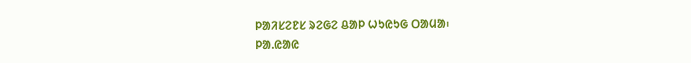ᱞᱟᱤᱥᱮᱱᱥ ᱨᱮᱜᱮ ᱪᱟᱞ ᱦᱩᱭᱩᱜ ᱛᱟᱢᱟ᱾
ᱞᱟ.ᱭᱟᱭ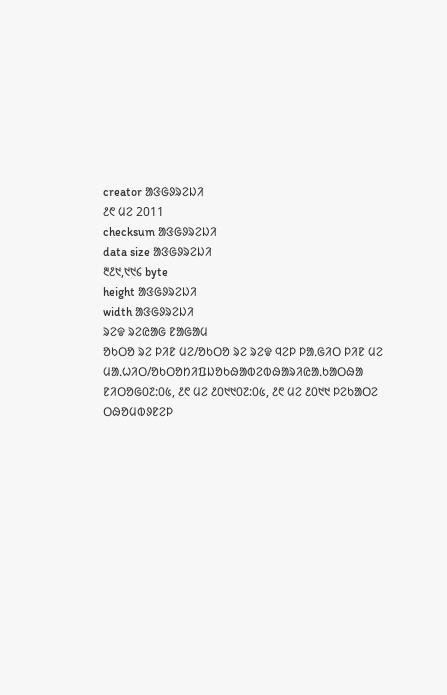creator ᱟᱝᱜᱽᱨᱮᱡᱤ
᱒᱖ ᱢᱮ 2011
checksum ᱟᱝᱜᱽᱨᱮᱡᱤ
data size ᱟᱝᱜᱽᱨᱮᱡᱤ
᱓᱒᱑,᱑᱑᱔ byte
height ᱟᱝᱜᱽᱨᱮᱡᱤ
width ᱟᱝᱜᱽᱨᱮᱡᱤ
ᱨᱮᱫ ᱨᱮᱭᱟᱜ ᱱᱟᱜᱟᱢ
ᱚᱠᱛᱚ ᱨᱮ ᱞᱤᱱ ᱢᱮ/ᱚᱠᱛᱚ ᱨᱮ ᱨᱮᱫ ᱧᱮᱞ ᱞᱟᱹᱜᱤᱛ ᱞᱤᱱ ᱢᱮ
ᱢᱟᱹᱦᱤᱛ/ᱚᱠᱛᱚᱴᱤᱯᱡᱚᱠᱷᱟᱵᱮᱵᱷᱟᱨᱤᱭᱟᱹᱠᱟᱛᱷᱟ
ᱱᱤᱛᱚᱜ᱐᱗:᱐᱕, ᱒᱖ ᱢᱮ ᱒᱐᱑᱑᱐᱗:᱐᱕, ᱒᱖ ᱢᱮ ᱒᱐᱑᱑ ᱞᱮᱠᱟᱛᱮ ᱛᱷᱚᱢᱵᱽᱱᱮᱞ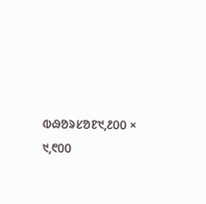ᱵᱷᱚᱨᱥᱚᱱ᱑,᱒᱐᱐ × ᱑,᱖᱐᱐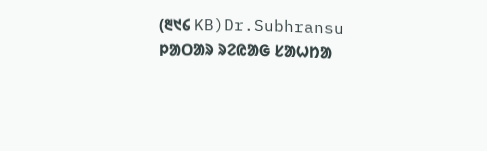(᱓᱑᱔ KB)Dr.Subhransu
ᱞᱟᱛᱟᱨ ᱨᱮᱭᱟᱜ ᱥᱟᱦᱴᱟ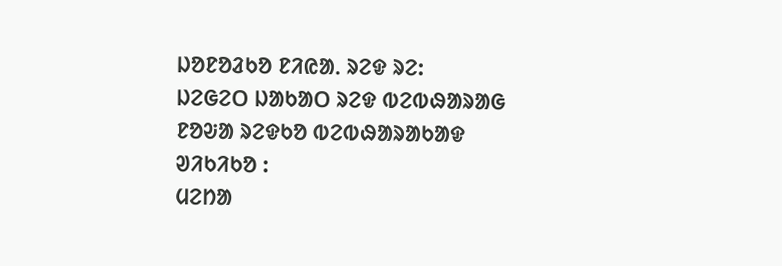ᱡᱚᱱᱚᱲᱠᱚ ᱱᱤᱭᱟᱹ ᱨᱮᱫ ᱨᱮ:
ᱡᱮᱜᱮᱛ ᱡᱟᱠᱟᱛ ᱨᱮᱫ ᱵᱮᱵᱷᱟᱨᱟᱜ
ᱱᱚᱶᱟ ᱨᱮᱫᱠᱚ ᱵᱮᱵᱷᱟᱨᱟᱠᱟᱫ ᱣᱤᱠᱤᱠᱚ :
ᱢᱮᱴᱟ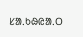ᱥᱟᱹᱠᱷᱭᱟᱹᱛ